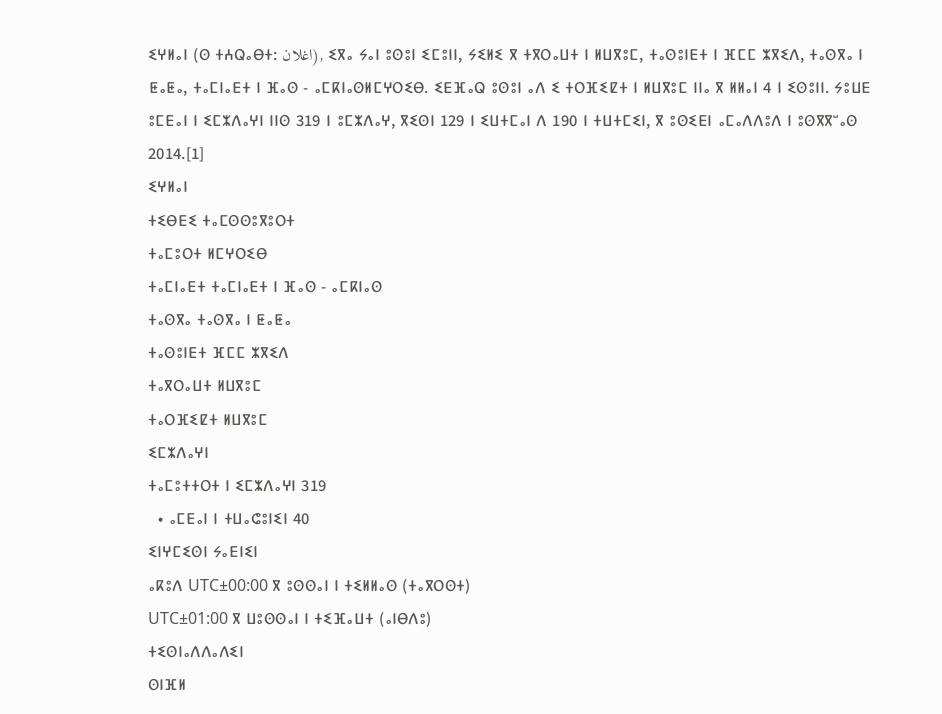ⵉⵖⵍⴰⵏ (ⵙ ⵜⵄⵕⴰⴱⵜ: اغلان), ⵉⴳⴰ ⵢⴰⵏ ⵓⵙⵓⵏ ⵉⵎⵓⵏⵏ, ⵢⵉⵍⵉ ⴳ ⵜⴳⵔⴰⵡⵜ ⵏ ⵍⵡⴳⵓⵎ, ⵜⴰⵙⵓⵏⴹⵜ ⵏ ⴼⵎⵎ ⵣⴳⵉⴷ, ⵜⴰⵙⴳⴰ ⵏ ⵟⴰⵟⴰ, ⵜⴰⵎⵏⴰⴹⵜ ⵏ ⴼⴰⵙ - ⴰⵎⴽⵏⴰⵙⵍⵎⵖⵔⵉⴱ. ⵉⴹⴼⴰⵕ ⵓⵙⵓⵏ ⴰⴷ ⵉ ⵜⵔⴼⵉⵇⵜ ⵏ ⵍⵡⴳⵓⵎ ⵏⵏⴰ ⴳ ⵍⵍⴰⵏ 4 ⵏ ⵉⵙⵓⵏⵏ. ⵢⵓⵡⴹ ⵓⵎⴹⴰⵏ ⵏ ⵉⵎⵣⴷⴰⵖⵏ ⵏⵏⵙ 319 ⵏ ⵓⵎⵣⴷⴰⵖ, ⴳⵉⵙⵏ 129 ⵏ ⵉⵡⵜⵎⴰⵏ ⴷ 190 ⵏ ⵜⵡⵜⵎⵉⵏ, ⴳ ⵓⵙⵉⴹⵏ ⴰⵎⴰⴷⴷⵓⴷ ⵏ ⵓⵙⴳⴳⵯⴰⵙ 2014.[1]
ⵉⵖⵍⴰⵏ
ⵜⵉⴱⴹⵉ ⵜⴰⵎⵙⵙⵓⴳⵓⵔⵜ
ⵜⴰⵎⵓⵔⵜ ⵍⵎⵖⵔⵉⴱ
ⵜⴰⵎⵏⴰⴹⵜ ⵜⴰⵎⵏⴰⴹⵜ ⵏ ⴼⴰⵙ - ⴰⵎⴽⵏⴰⵙ
ⵜⴰⵙⴳⴰ ⵜⴰⵙⴳⴰ ⵏ ⵟⴰⵟⴰ
ⵜⴰⵙⵓⵏⴹⵜ ⴼⵎⵎ ⵣⴳⵉⴷ
ⵜⴰⴳⵔⴰⵡⵜ ⵍⵡⴳⵓⵎ
ⵜⴰⵔⴼⵉⵇⵜ ⵍⵡⴳⵓⵎ
ⵉⵎⵣⴷⴰⵖⵏ
ⵜⴰⵎⵓⵜⵜⵔⵜ ⵏ ⵉⵎⵣⴷⴰⵖⵏ 319
  • ⴰⵎⴹⴰⵏ ⵏ ⵜⵡⴰⵛⵓⵏⵉⵏ 40
ⵉⵏⵖⵎⵉⵙⵏ ⵢⴰⴹⵏⵉⵏ
ⴰⴽⵓⴷ UTC±00:00 ⴳ ⵓⵙⵙⴰⵏ ⵏ ⵜⵉⵍⵍⴰⵙ (ⵜⴰⴳⵔⵙⵜ)
UTC±01:00 ⴳ ⵡⵓⵙⵙⴰⵏ ⵏ ⵜⵉⴼⴰⵡⵜ (ⴰⵏⴱⴷⵓ)
ⵜⵉⵙⵏⴰⴷⴷⴰⴷⵉⵏ
ⵙⵏⴼⵍ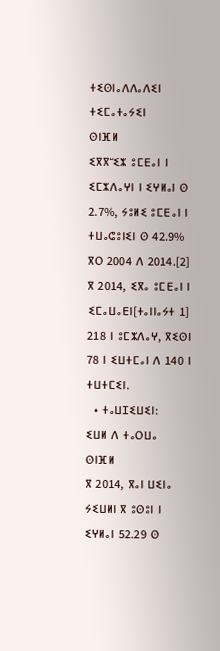ⵜⵉⵙⵏⴰⴷⴷⴰⴷⵉⵏ ⵜⵉⵎⴰⵜⴰⵢⵉⵏ
ⵙⵏⴼⵍ
ⵉⴳⴳⵯⵉⵣ ⵓⵎⴹⴰⵏ ⵏ ⵉⵎⵣⴷⴰⵖⵏ ⵏ ⵉⵖⵍⴰⵏ ⵙ 2.7%, ⵢⵓⵍⵉ ⵓⵎⴹⴰⵏ ⵏ ⵜⵡⴰⵛⵓⵏⵉⵏ ⵙ 42.9% ⴳⵔ 2004 ⴷ 2014.[2] ⴳ 2014, ⵉⴳⴰ ⵓⵎⴹⴰⵏ ⵏ ⵉⵎⴰⵡⴰⴹⵏ[ⵜⴰⵏⵏⴰⵢⵜ 1] 218 ⵏ ⵓⵎⵣⴷⴰⵖ, ⴳⵉⵙⵏ 78 ⵏ ⵉⵡⵜⵎⴰⵏ ⴷ 140 ⵏ ⵜⵡⵜⵎⵉⵏ.
  • ⵜⴰⵡⵊⵉⵡⵉⵏ:
ⵉⵡⵍ ⴷ ⵜⴰⵔⵡⴰ
ⵙⵏⴼⵍ
ⴳ 2014, ⴳⴰⵏ ⵡⵉⵏⴰ ⵢⵉⵡⵍⵏ ⴳ ⵓⵙⵓⵏ ⵏ ⵉⵖⵍⴰⵏ 52.29 ⵙ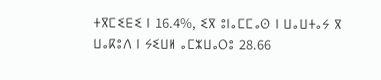ⵜⴳⵎⵉⴹⵉ ⵏ 16.4%, ⵉⴳ ⵓⵏⴰⵎⵎⴰⵙ ⵏ ⵡⴰⵡⵜⴰⵢ ⴳ ⵡⴰⴽⵓⴷ ⵏ ⵢⵉⵡⵍ ⴰⵎⵣⵡⴰⵔⵓ 28.66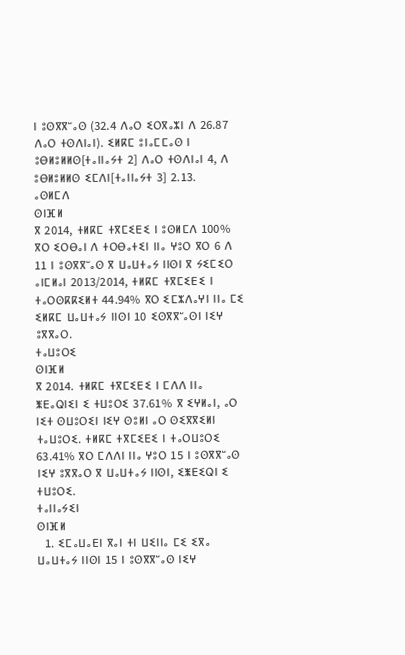ⵏ ⵓⵙⴳⴳⵯⴰⵙ (32.4 ⴷⴰⵔ ⵉⵔⴳⴰⵣⵏ ⴷ 26.87 ⴷⴰⵔ ⵜⵙⴷⵏⴰⵏ). ⵉⵍⴽⵎ ⵓⵏⴰⵎⵎⴰⵙ ⵏ ⵓⴱⵍⵓⵍⵍⵙ[ⵜⴰⵏⵏⴰⵢⵜ 2] ⴷⴰⵔ ⵜⵙⴷⵏⴰⵏ 4, ⴷ ⵓⴱⵍⵓⵍⵍⵙ ⵉⵎⴷⵏ[ⵜⴰⵏⵏⴰⵢⵜ 3] 2.13.
ⴰⵙⵍⵎⴷ
ⵙⵏⴼⵍ
ⴳ 2014, ⵜⵍⴽⵎ ⵜⴳⵎⵉⴹⵉ ⵏ ⵓⵙⵍⵎⴷ 100% ⴳⵔ ⵉⵔⴱⴰⵏ ⴷ ⵜⵔⴱⴰⵜⵉⵏ ⵏⵏⴰ ⵖⵓⵔ ⴳⵔ 6 ⴷ 11 ⵏ ⵓⵙⴳⴳⵯⴰⵙ ⴳ ⵡⴰⵡⵜⴰⵢ ⵏⵏⵙⵏ ⴳ ⵢⵉⵎⵉⵔ ⴰⵏⵎⵍⴰⵏ 2013/2014, ⵜⵍⴽⵎ ⵜⴳⵎⵉⴹⵉ ⵏ ⵜⴰⵔⵙⴽⴽⵉⵍⵜ 44.94% ⴳⵔ ⵉⵎⵣⴷⴰⵖⵏ ⵏⵏⴰ ⵎⵉ ⵉⵍⴽⵎ ⵡⴰⵡⵜⴰⵢ ⵏⵏⵙⵏ 10 ⵉⵙⴳⴳⵯⴰⵙⵏ ⵏⵉⵖ ⵓⴳⴳⴰⵔ.
ⵜⴰⵡⵓⵔⵉ
ⵙⵏⴼⵍ
ⴳ 2014. ⵜⵍⴽⵎ ⵜⴳⵎⵉⴹⵉ ⵏ ⵎⴷⴷ ⵏⵏⴰ ⵥⴹⴰⵕⵏⵉⵏ ⵉ ⵜⵡⵓⵔⵉ 37.61% ⴳ ⵉⵖⵍⴰⵏ, ⴰⵔ ⵏⵉⵜ ⵙⵡⵓⵔⵉⵏ ⵏⵉⵖ ⵙⵓⵍⵏ ⴰⵔ ⵙⵉⴳⴳⵉⵍⵏ ⵜⴰⵡⵓⵔⵉ. ⵜⵍⴽⵎ ⵜⴳⵎⵉⴹⵉ ⵏ ⵜⴰⵔⵡⵓⵔⵉ 63.41% ⴳⵔ ⵎⴷⴷⵏ ⵏⵏⴰ ⵖⵓⵔ 15 ⵏ ⵓⵙⴳⴳⵯⴰⵙ ⵏⵉⵖ ⵓⴳⴳⴰⵔ ⴳ ⵡⴰⵡⵜⴰⵢ ⵏⵏⵙⵏ, ⵉⵥⴹⵉⵕⵏ ⵉ ⵜⵡⵓⵔⵉ.
ⵜⴰⵏⵏⴰⵢⵉⵏ
ⵙⵏⴼⵍ
  1. ⵉⵎⴰⵡⴰⴹⵏ ⴳⴰⵏ ⵜⵏ ⵡⵉⵏⵏⴰ ⵎⵉ ⵉⴳⴰ ⵡⴰⵡⵜⴰⵢ ⵏⵏⵙⵏ 15 ⵏ ⵓⵙⴳⴳⵯⴰⵙ ⵏⵉⵖ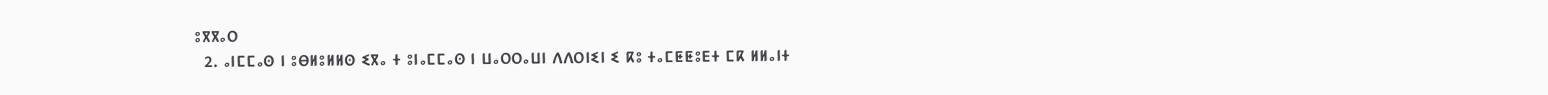ⵓⴳⴳⴰⵔ
  2. ⴰⵏⵎⵎⴰⵙ ⵏ ⵓⴱⵍⵓⵍⵍⵙ ⵉⴳⴰ ⵜ ⵓⵏⴰⵎⵎⴰⵙ ⵏ ⵡⴰⵔⵔⴰⵡⵏ ⴷⴷⵔⵏⵉⵏ ⵉ ⴽⵓ ⵜⴰⵎⵟⵟⵓⴹⵜ ⵎⴽ ⵍⵍⴰⵏⵜ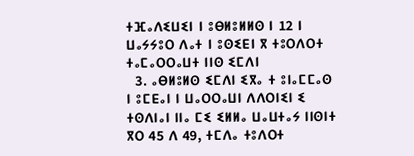ⵜⴼⴰⴷⵉⵡⵉⵏ ⵏ ⵓⴱⵍⵓⵍⵍⵙ ⵏ 12 ⵏ ⵡⴰⵢⵢⵓⵔ ⴷⴰⵜ ⵏ ⵓⵙⵉⴹⵏ ⴳ ⵜⵓⵔⴷⵔⵜ ⵜⴰⵎⴰⵔⵔⴰⵡⵜ ⵏⵏⵙ ⵉⵎⴷⵏ
  3. ⴰⴱⵍⵓⵍⵙ ⵉⵎⴷⵏ ⵉⴳⴰ ⵜ ⵓⵏⴰⵎⵎⴰⵙ ⵏ ⵓⵎⴹⴰⵏ ⵏ ⵡⴰⵔⵔⴰⵡⵏ ⴷⴷⵔⵏⵉⵏ ⵉ ⵜⵙⴷⵏⴰⵏ ⵏⵏⴰ ⵎⵉ ⵉⵍⵍⴰ ⵡⴰⵡⵜⴰⵢ ⵏⵏⵙⵏⵜ ⴳⵔ 45 ⴷ 49, ⵜⵎⴷⴰ ⵜⵓⴷⵔⵜ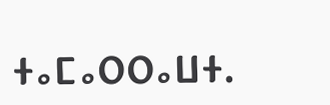ⵜⴰⵎⴰⵔⵔⴰⵡⵜ.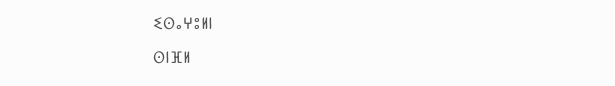ⵉⵙⴰⵖⵓⵍⵏ
ⵙⵏⴼⵍ